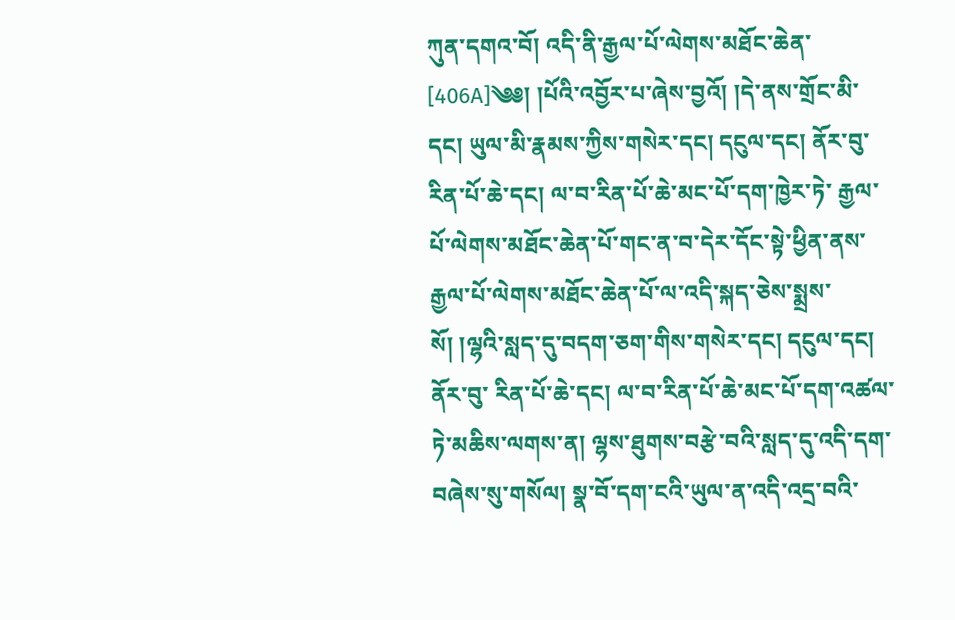ཀུན་དགའ་བོ། འདི་ནི་རྒྱལ་པོ་ལེགས་མཐོང་ཆེན་ [406A]༄༅། །པོའི་འབྱོར་པ་ཞེས་བྱའོ། །དེ་ནས་གྲོང་མི་དང། ཡུལ་མི་རྣམས་ཀྱིས་གསེར་དང། དངུལ་དང། ནོར་བུ་རིན་པོ་ཆེ་དང། ལ་བ་རིན་པོ་ཆེ་མང་པོ་དག་ཁྱེར་ཏེ་ རྒྱལ་པོ་ལེགས་མཐོང་ཆེན་པོ་གང་ན་བ་དེར་དོང་སྟེ་ཕྱིན་ནས་རྒྱལ་པོ་ལེགས་མཐོང་ཆེན་པོ་ལ་འདི་སྐད་ཅེས་སྨྲས་སོ། །ལྷའི་སླད་དུ་བདག་ཅག་གིས་གསེར་དང། དངུལ་དང། ནོར་བུ་ རིན་པོ་ཆེ་དང། ལ་བ་རིན་པོ་ཆེ་མང་པོ་དག་འཚལ་ཏེ་མཆིས་ལགས་ན། ལྷས་ཐུགས་བརྩེ་བའི་སླད་དུ་འདི་དག་བཞེས་སུ་གསོལ། སྣ་བོ་དག་ངའི་ཡུལ་ན་འདི་འདྲ་བའི་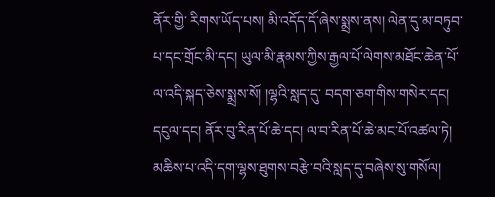ནོར་གྱི་ རིགས་ཡོད་པས། མི་འདོད་དོ་ཞེས་སྨྲས་ནས། ལེན་དུ་མ་བཏུབ་པ་དང་གྲོང་མི་དང། ཡུལ་མི་རྣམས་ཀྱིས་རྒྱལ་པོ་ལེགས་མཐོང་ཆེན་པོ་ལ་འདི་སྐད་ཅེས་སྨྲས་སོ། །ལྷའི་སླད་དུ་ བདག་ཅག་གིས་གསེར་དང། དངུལ་དང། ནོར་བུ་རིན་པོ་ཆེ་དང། ལ་བ་རིན་པོ་ཆེ་མང་པོ་འཚལ་ཏེ། མཆིས་པ་འདི་དག་ལྷས་ཐུགས་བརྩེ་བའི་སླད་དུ་བཞེས་སུ་གསོལ།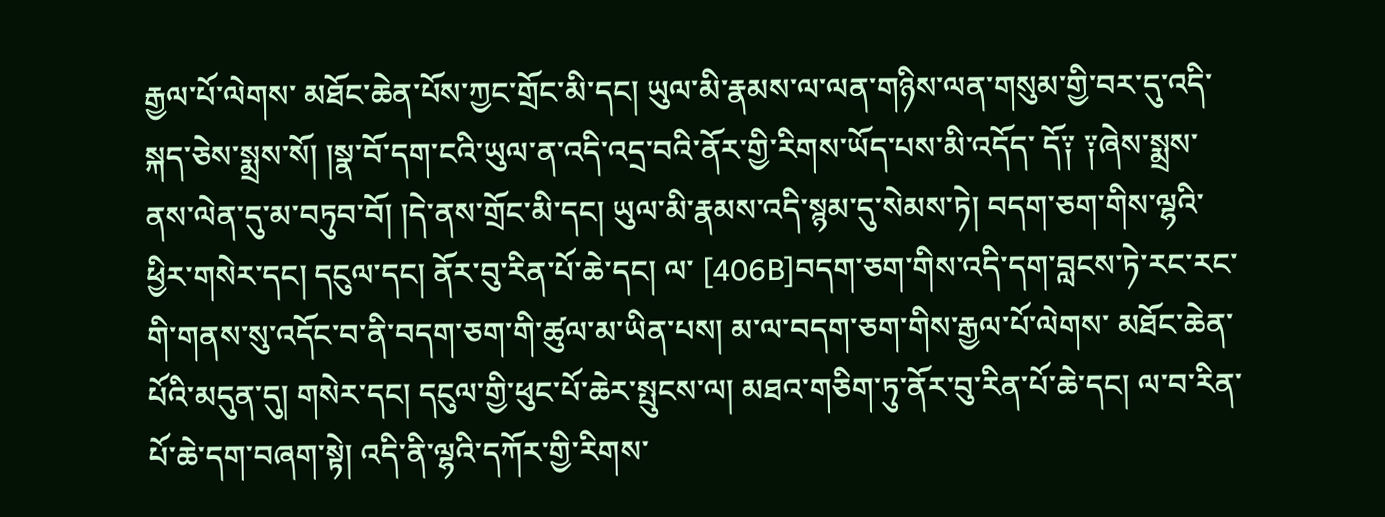རྒྱལ་པོ་ལེགས་ མཐོང་ཆེན་པོས་ཀྱང་གྲོང་མི་དང། ཡུལ་མི་རྣམས་ལ་ལན་གཉིས་ལན་གསུམ་གྱི་བར་དུ་འདི་སྐད་ཅེས་སྨྲས་སོ། །སྣ་བོ་དག་ངའི་ཡུལ་ན་འདི་འདྲ་བའི་ནོར་གྱི་རིགས་ཡོད་པས་མི་འདོད་ དོ༑ ༑ཞེས་སྨྲས་ནས་ལེན་དུ་མ་བཏུབ་བོ། །དེ་ནས་གྲོང་མི་དང། ཡུལ་མི་རྣམས་འདི་སྙམ་དུ་སེམས་ཏེ། བདག་ཅག་གིས་ལྷའི་ཕྱིར་གསེར་དང། དངུལ་དང། ནོར་བུ་རིན་པོ་ཆེ་དང། ལ་ [406B]བདག་ཅག་གིས་འདི་དག་བླངས་ཏེ་རང་རང་གི་གནས་སུ་འདོང་བ་ནི་བདག་ཅག་གི་ཚུལ་མ་ཡིན་པས། མ་ལ་བདག་ཅག་གིས་རྒྱལ་པོ་ལེགས་ མཐོང་ཆེན་པོའི་མདུན་དུ། གསེར་དང། དངུལ་གྱི་ཕུང་པོ་ཆེར་སྤུངས་ལ། མཐའ་གཅིག་ཏུ་ནོར་བུ་རིན་པོ་ཆེ་དང། ལ་བ་རིན་པོ་ཆེ་དག་བཞག་སྟེ། འདི་ནི་ལྷའི་དཀོར་གྱི་རིགས་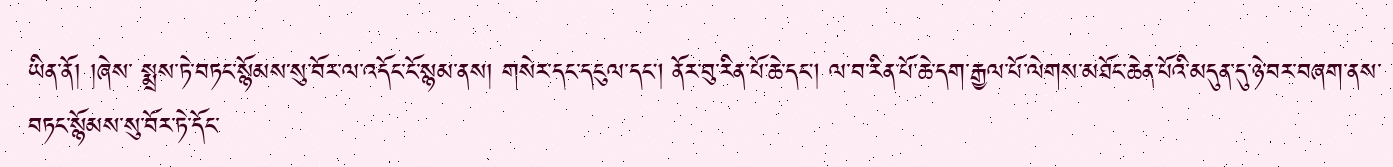ཡིན་ནོ། །ཞེས་ སྨྲས་ཏེ་བཏང་སྙོམས་སུ་བོར་ལ་འདོང་ངོ་སྙམ་ནས། གསེར་དང་དངུལ་དང། ནོར་བུ་རིན་པོ་ཆེ་དང། ལ་བ་རིན་པོ་ཆེ་དག་རྒྱལ་པོ་ལེགས་མཐོང་ཆེན་པོའི་མདུན་དུ་ཉེ་བར་བཞག་ནས་ བཏང་སྙོམས་སུ་བོར་ཏེ་དོང་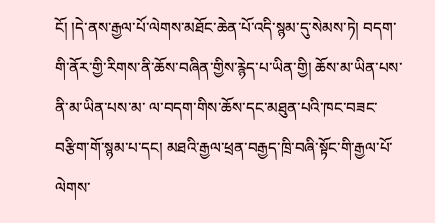ངོ། །དེ་ནས་རྒྱལ་པོ་ལེགས་མཐོང་ཆེན་པོ་འདི་སྙམ་དུ་སེམས་ཏེ། བདག་གི་ནོར་གྱི་རིགས་ནི་ཆོས་བཞིན་གྱིས་རྙེད་པ་ཡིན་གྱི། ཆོས་མ་ཡིན་པས་ནི་མ་ཡིན་པས་མ་ ལ་བདག་གིས་ཆོས་དང་མཐུན་པའི་ཁང་བཟང་བརྩིག་གོ་སྙམ་པ་དང། མཐའི་རྒྱལ་ཕྲན་བརྒྱད་ཁྲི་བཞི་སྟོང་གི་རྒྱལ་པོ་ལེགས་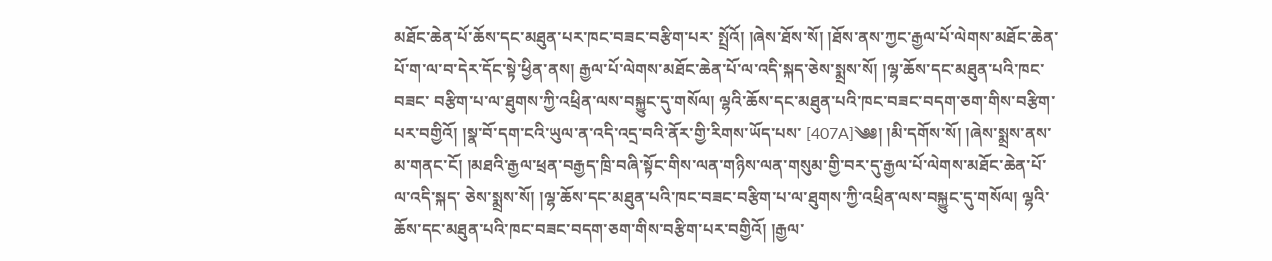མཐོང་ཆེན་པོ་ཆོས་དང་མཐུན་པར་ཁང་བཟང་བརྩིག་པར་ སྤྲོའོ། །ཞེས་ཐོས་སོ། །ཐོས་ནས་ཀྱང་རྒྱལ་པོ་ལེགས་མཐོང་ཆེན་པོ་ག་ལ་བ་དེར་དོང་སྟེ་ཕྱིན་ནས། རྒྱལ་པོ་ལེགས་མཐོང་ཆེན་པོ་ལ་འདི་སྐད་ཅེས་སྨྲས་སོ། །ལྷ་ཆོས་དང་མཐུན་པའི་ཁང་བཟང་ བརྩིག་པ་ལ་ཐུགས་ཀྱི་འཕྲིན་ལས་བསྐྱུང་དུ་གསོལ། ལྷའི་ཆོས་དང་མཐུན་པའི་ཁང་བཟང་བདག་ཅག་གིས་བརྩིག་པར་བགྱིའོ། །སྣ་བོ་དག་ངའི་ཡུལ་ན་འདི་འདྲ་བའི་ནོར་གྱི་རིགས་ཡོད་པས་ [407A]༄༅། །མི་དགོས་སོ། །ཞེས་སྨྲས་ནས་མ་གནང་ངོ། །མཐའི་རྒྱལ་ཕྲན་བརྒྱད་ཁྲི་བཞི་སྟོང་གིས་ལན་གཉིས་ལན་གསུམ་གྱི་བར་དུ་རྒྱལ་པོ་ལེགས་མཐོང་ཆེན་པོ་ལ་འདི་སྐད་ ཅེས་སྨྲས་སོ། །ལྷ་ཆོས་དང་མཐུན་པའི་ཁང་བཟང་བརྩིག་པ་ལ་ཐུགས་ཀྱི་འཕྲིན་ལས་བསྐྱུང་དུ་གསོལ། ལྷའི་ཆོས་དང་མཐུན་པའི་ཁང་བཟང་བདག་ཅག་གིས་བརྩིག་པར་བགྱིའོ། །རྒྱལ་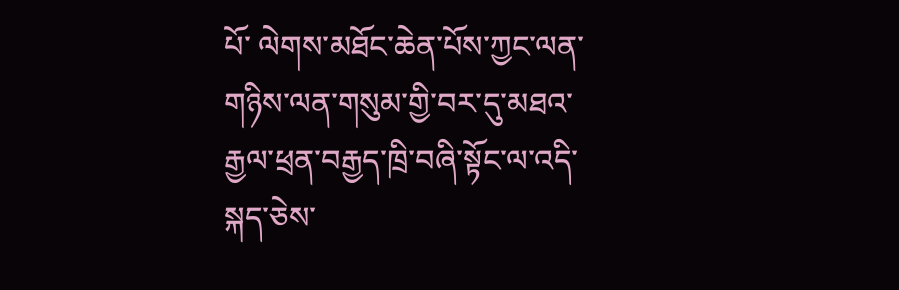པོ་ ལེགས་མཐོང་ཆེན་པོས་ཀྱང་ལན་གཉིས་ལན་གསུམ་གྱི་བར་དུ་མཐའ་རྒྱལ་ཕྲན་བརྒྱད་ཁྲི་བཞི་སྟོང་ལ་འདི་སྐད་ཅེས་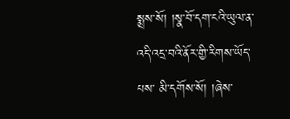སྨྲས་སོ། །སྣ་བོ་དག་ངའི་ཡུལ་ན་འདི་འདྲ་བའི་ནོར་གྱི་རིགས་ཡོད་པས་ མི་དགོས་སོ། །ཞེས་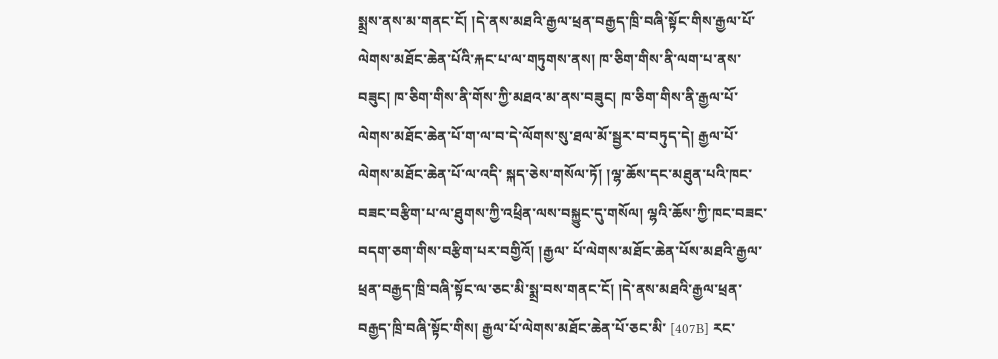སྨྲས་ནས་མ་གནང་ངོ། །དེ་ནས་མཐའི་རྒྱལ་ཕྲན་བརྒྱད་ཁྲི་བཞི་སྟོང་གིས་རྒྱལ་པོ་ལེགས་མཐོང་ཆེན་པོའི་རྐང་པ་ལ་གཏུགས་ནས། ཁ་ཅིག་གིས་ནི་ལག་པ་ནས་ བཟུང། ཁ་ཅིག་གིས་ནི་གོས་ཀྱི་མཐའ་མ་ནས་བཟུང། ཁ་ཅིག་གིས་ནི་རྒྱལ་པོ་ལེགས་མཐོང་ཆེན་པོ་ག་ལ་བ་དེ་ལོགས་སུ་ཐལ་མོ་སྦྱར་བ་བཏུད་དེ། རྒྱལ་པོ་ལེགས་མཐོང་ཆེན་པོ་ལ་འདི་ སྐད་ཅེས་གསོལ་ཏོ། །ལྷ་ཆོས་དང་མཐུན་པའི་ཁང་བཟང་བརྩིག་པ་ལ་ཐུགས་ཀྱི་འཕྲིན་ལས་བསྐྱུང་དུ་གསོལ། ལྷའི་ཆོས་ཀྱི་ཁང་བཟང་བདག་ཅག་གིས་བརྩིག་པར་བགྱིའོ། །རྒྱལ་ པོ་ལེགས་མཐོང་ཆེན་པོས་མཐའི་རྒྱལ་ཕྲན་བརྒྱད་ཁྲི་བཞི་སྟོང་ལ་ཅང་མི་སྨྲ་བས་གནང་ངོ། །དེ་ནས་མཐའི་རྒྱལ་ཕྲན་བརྒྱད་ཁྲི་བཞི་སྟོང་གིས། རྒྱལ་པོ་ལེགས་མཐོང་ཆེན་པོ་ཅང་མི་ [407B] རང་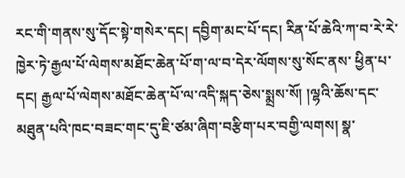རང་གི་གནས་སུ་དོང་སྟེ་གསེར་དང། དབྱིག་མང་པོ་དང། རིན་པོ་ཆེའི་ཀ་བ་རེ་རེ་ཁྱེར་ཏེ་རྒྱལ་པོ་ལེགས་མཐོང་ཆེན་པོ་ག་ལ་བ་དེར་ལོགས་སུ་སོང་ནས་ ཕྱིན་པ་དང། རྒྱལ་པོ་ལེགས་མཐོང་ཆེན་པོ་ལ་འདི་སྐད་ཅེས་སྨྲས་སོ། །ལྷའི་ཆོས་དང་མཐུན་པའི་ཁང་བཟང་གང་དུ་ཇི་ཙམ་ཞིག་བརྩིག་པར་བགྱི་ལགས། སྣ་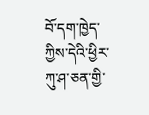བོ་དག་ཁྱེད་ཀྱིས་དེའི་ཕྱིར་ ཀུ་ཤ་ཅན་གྱི་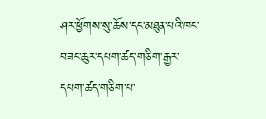ཤར་ཕྱོགས་སུ་ཆོས་དང་མཐུན་པའི་ཁང་བཟང་ཆུར་དཔག་ཚད་གཅིག་རྒྱར་དཔག་ཚད་གཅིག་པ་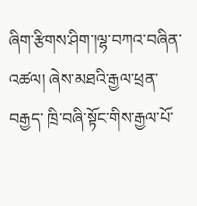ཞིག་རྩིགས་ཤིག་།ལྷ་བཀའ་བཞིན་འཚལ། ཞེས་མཐའི་རྒྱལ་ཕྲན་བརྒྱད་ ཁྲི་བཞི་སྟོང་གིས་རྒྱལ་པོ་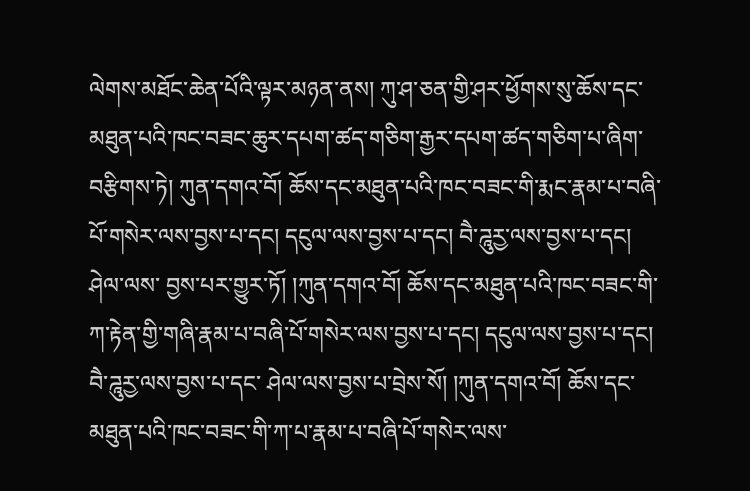ལེགས་མཐོང་ཆེན་པོའི་ལྟར་མཉན་ནས། ཀུ་ཤ་ཅན་གྱི་ཤར་ཕྱོགས་སུ་ཆོས་དང་མཐུན་པའི་ཁང་བཟང་ཆུར་དཔག་ཚད་གཅིག་རྒྱར་དཔག་ཚད་གཅིག་པ་ཞིག་ བརྩིགས་ཏེ། ཀུན་དགའ་བོ། ཆོས་དང་མཐུན་པའི་ཁང་བཟང་གི་རྨང་རྣམ་པ་བཞི་པོ་གསེར་ལས་བྱས་པ་དང། དངུལ་ལས་བྱས་པ་དང། བཻ་ཌཱུརྱ་ལས་བྱས་པ་དང། ཤེལ་ལས་ བྱས་པར་གྱུར་ཏོ། །ཀུན་དགའ་བོ། ཆོས་དང་མཐུན་པའི་ཁང་བཟང་གི་ཀ་རྟེན་གྱི་གཞི་རྣམ་པ་བཞི་པོ་གསེར་ལས་བྱས་པ་དང། དངུལ་ལས་བྱས་པ་དང། བཻ་ཌཱུརྱ་ལས་བྱས་པ་དང་ ཤེལ་ལས་བྱས་པ་བྲེས་སོ། །ཀུན་དགའ་བོ། ཆོས་དང་མཐུན་པའི་ཁང་བཟང་གི་ཀ་པ་རྣམ་པ་བཞི་པོ་གསེར་ལས་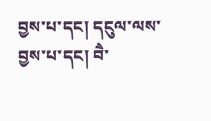བྱས་པ་དང། དངུལ་ལས་བྱས་པ་དང། བཻ་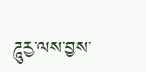ཌཱུརྱ་ལས་བྱས་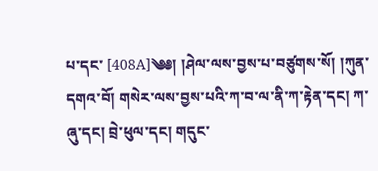པ་དང་ [408A]༄༅། །ཤེལ་ལས་བྱས་པ་བཙུགས་སོ། །ཀུན་དགའ་བོ། གསེར་ལས་བྱས་པའི་ཀ་བ་ལ་ནི་ཀ་རྟེན་དང། ཀ་ཞུ་དང། བྲེ་ཕུལ་དང། གདུང་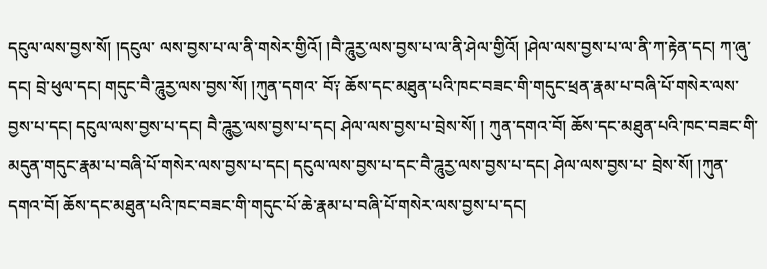དངུལ་ལས་བྱས་སོ། །དངུལ་ ལས་བྱས་པ་ལ་ནི་གསེར་གྱིའོ། །བཻ་ཌཱུརྱ་ལས་བྱས་པ་ལ་ནི་ཤེལ་གྱིའོ། །ཤེལ་ལས་བྱས་པ་ལ་ནི་ཀ་རྟེན་དང། ཀ་ཞུ་དང། བྲེ་ཕུལ་དང། གདུང་བཻ་ཌཱུརྱ་ལས་བྱས་སོ། །ཀུན་དགའ་ བོ༑ ཆོས་དང་མཐུན་པའི་ཁང་བཟང་གི་གདུང་ཕྲན་རྣམ་པ་བཞི་པོ་གསེར་ལས་བྱས་པ་དང། དངུལ་ལས་བྱས་པ་དང། བཻ་ཌཱུརྱ་ལས་བྱས་པ་དང། ཤེལ་ལས་བྱས་པ་བྲེས་སོ། ། ཀུན་དགའ་བོ། ཆོས་དང་མཐུན་པའི་ཁང་བཟང་གི་མདུན་གདུང་རྣམ་པ་བཞི་པོ་གསེར་ལས་བྱས་པ་དང། དངུལ་ལས་བྱས་པ་དང་བཻ་ཌཱུརྱ་ལས་བྱས་པ་དང། ཤེལ་ལས་བྱས་པ་ བྲེས་སོ། །ཀུན་དགའ་བོ། ཆོས་དང་མཐུན་པའི་ཁང་བཟང་གི་གདུང་པོ་ཆེ་རྣམ་པ་བཞི་པོ་གསེར་ལས་བྱས་པ་དང།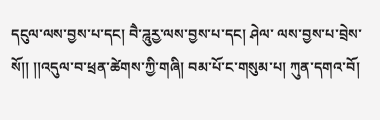དངུལ་ལས་བྱས་པ་དང། བཻ་ཌཱུརྱ་ལས་བྱས་པ་དང། ཤེལ་ ལས་བྱས་པ་བྲེས་སོ།། །།འདུལ་བ་ཕྲན་ཚེགས་ཀྱི་གཞི། བམ་པོ་ང་གསུམ་པ། ཀུན་དགའ་བོ།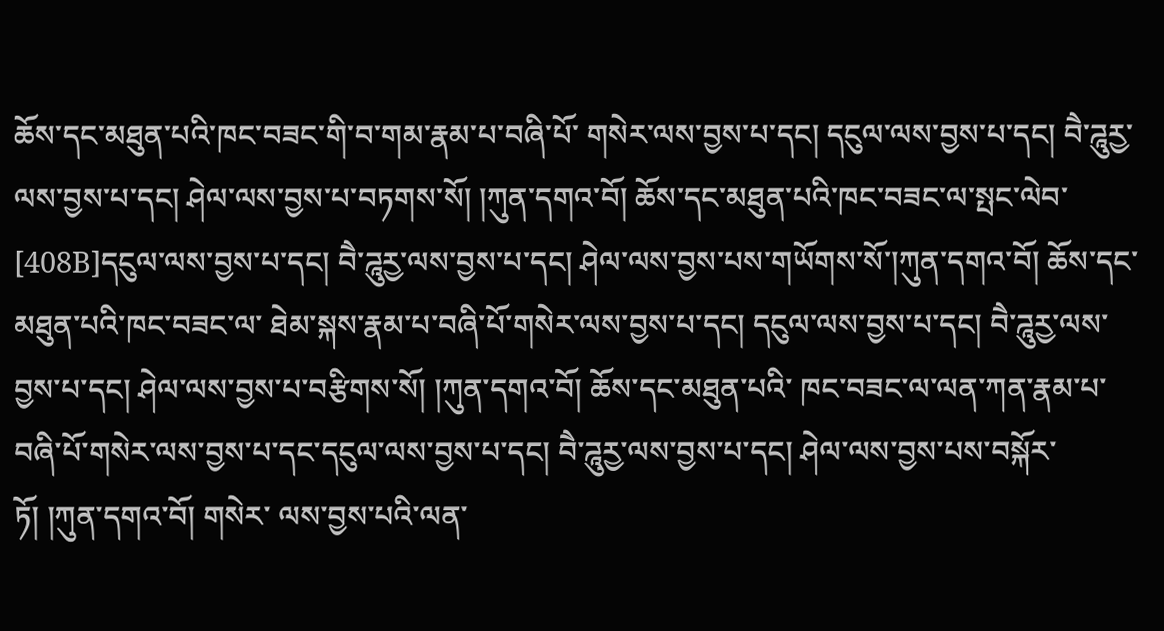ཆོས་དང་མཐུན་པའི་ཁང་བཟང་གི་བ་གམ་རྣམ་པ་བཞི་པོ་ གསེར་ལས་བྱས་པ་དང། དངུལ་ལས་བྱས་པ་དང། བཻ་ཌཱུརྱ་ལས་བྱས་པ་དང། ཤེལ་ལས་བྱས་པ་བཏགས་སོ། །ཀུན་དགའ་བོ། ཆོས་དང་མཐུན་པའི་ཁང་བཟང་ལ་སྤང་ལེབ་ [408B]དངུལ་ལས་བྱས་པ་དང། བཻ་ཌཱུརྱ་ལས་བྱས་པ་དང། ཤེལ་ལས་བྱས་པས་གཡོགས་སོ་།ཀུན་དགའ་བོ། ཆོས་དང་མཐུན་པའི་ཁང་བཟང་ལ་ ཐེམ་སྐས་རྣམ་པ་བཞི་པོ་གསེར་ལས་བྱས་པ་དང། དངུལ་ལས་བྱས་པ་དང། བཻ་ཌཱུརྱ་ལས་བྱས་པ་དང། ཤེལ་ལས་བྱས་པ་བརྩིགས་སོ། །ཀུན་དགའ་བོ། ཆོས་དང་མཐུན་པའི་ ཁང་བཟང་ལ་ལན་ཀན་རྣམ་པ་བཞི་པོ་གསེར་ལས་བྱས་པ་དང་དངུལ་ལས་བྱས་པ་དང། བཻ་ཌཱུརྱ་ལས་བྱས་པ་དང། ཤེལ་ལས་བྱས་པས་བསྐོར་ཏོ། །ཀུན་དགའ་བོ། གསེར་ ལས་བྱས་པའི་ལན་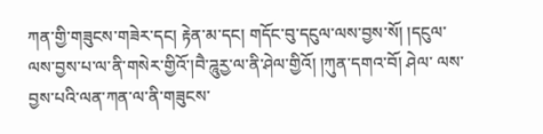ཀན་གྱི་གཟུངས་གཟེར་དང། རྟེན་མ་དང། གདོང་བུ་དངུལ་ལས་བྱས་སོ། །དངུལ་ལས་བྱས་པ་ལ་ནི་གསེར་གྱིའོ་།བཻ་ཌཱུརྱ་ལ་ནི་ཤེལ་གྱིའོ། །ཀུན་དགའ་བོ། ཤེལ་ ལས་བྱས་པའི་ལན་ཀན་ལ་ནི་གཟུངས་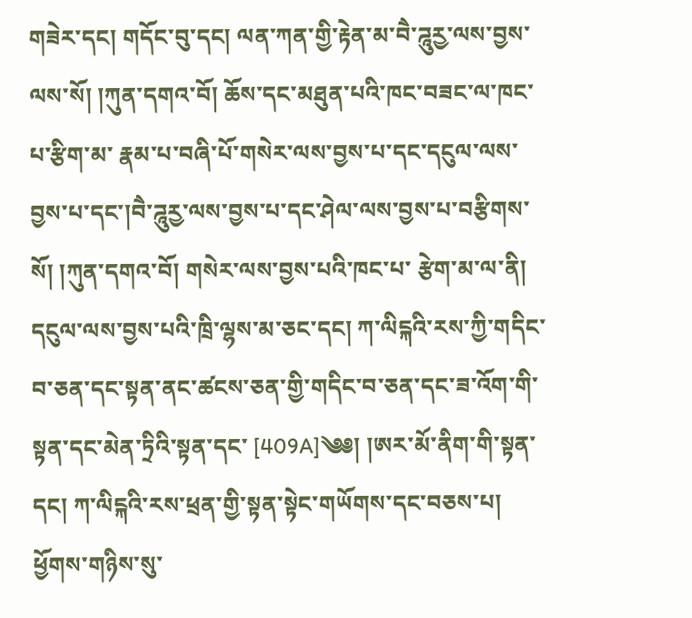གཟེར་དང། གདོང་བུ་དང། ལན་ཀན་གྱི་རྟེན་མ་བཻ་ཌཱུརྱ་ལས་བྱས་ལས་སོ། །ཀུན་དགའ་བོ། ཆོས་དང་མཐུན་པའི་ཁང་བཟང་ལ་ཁང་པ་རྩིག་མ་ རྣམ་པ་བཞི་པོ་གསེར་ལས་བྱས་པ་དང་དངུལ་ལས་བྱས་པ་དང་།བཻ་ཌཱུརྱ་ལས་བྱས་པ་དང་ཤེལ་ལས་བྱས་པ་བརྩིགས་སོ། །ཀུན་དགའ་བོ། གསེར་ལས་བྱས་པའི་ཁང་པ་ རྩེག་མ་ལ་ནི། དངུལ་ལས་བྱས་པའི་ཁྲི་ལྷས་མ་ཅང་དང། ཀ་ལིངྐའི་རས་ཀྱི་གདིང་བ་ཅན་དང་སྟན་ནང་ཚངས་ཅན་གྱི་གདིང་བ་ཅན་དང་ཟ་འོག་གི་སྟན་དང་མེན་ཏྲིའི་སྟན་དང་ [409A]༄༅། །ཨར་མོ་ནིག་གི་སྟན་དང། ཀ་ལིངྐའི་རས་ཕྲན་གྱི་སྟན་སྟེང་གཡོགས་དང་བཅས་པ། ཕྱོགས་གཉིས་སུ་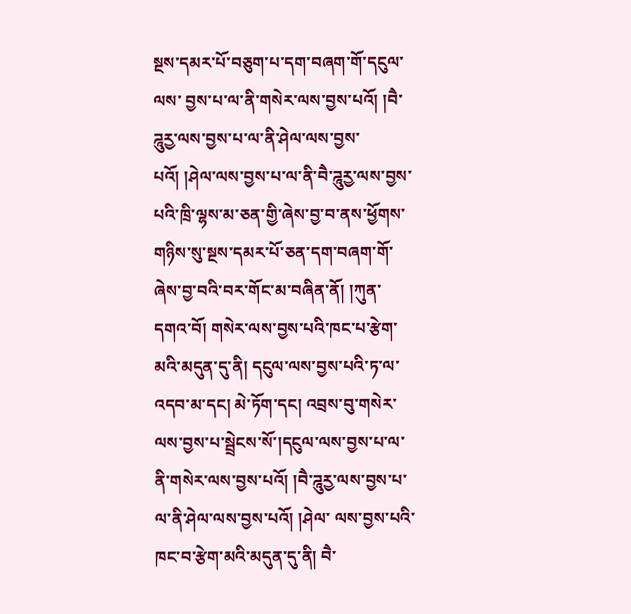སྔས་དམར་པོ་བཅུག་པ་དག་བཞག་གོ་དངུལ་ལས་ བྱས་པ་ལ་ནི་གསེར་ལས་བྱས་པའོ། །བཻ་ཌཱུརྱ་ལས་བྱས་པ་ལ་ནི་ཤེལ་ལས་བྱས་པའོ། །ཤེལ་ལས་བྱས་པ་ལ་ནི་བཻ་ཌཱུརྱ་ལས་བྱས་པའི་ཁྲི་ལྷས་མ་ཅན་གྱི་ཞེས་བྱ་བ་ནས་ཕྱོགས་ གཉིས་སུ་སྔས་དམར་པོ་ཅན་དག་བཞག་གོ་ཞེས་བྱ་བའི་བར་གོང་མ་བཞིན་ནོ། །ཀུན་དགའ་བོ། གསེར་ལས་བྱས་པའི་ཁང་པ་རྩེག་མའི་མདུན་དུ་ནི། དངུལ་ལས་བྱས་པའི་ཏ་ལ་ འདབ་མ་དང། མེ་ཏོག་དང། འབྲས་བུ་གསེར་ལས་བྱས་པ་སྦྲེངས་སོ་།དངུལ་ལས་བྱས་པ་ལ་ནི་གསེར་ལས་བྱས་པའོ། །བཻ་ཌཱུརྱ་ལས་བྱས་པ་ལ་ནི་ཤེལ་ལས་བྱས་པའོ། །ཤེལ་ ལས་བྱས་པའི་ཁང་བ་རྩེག་མའི་མདུན་དུ་ནི། བཻ་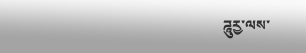ཌཱུརྱ་ལས་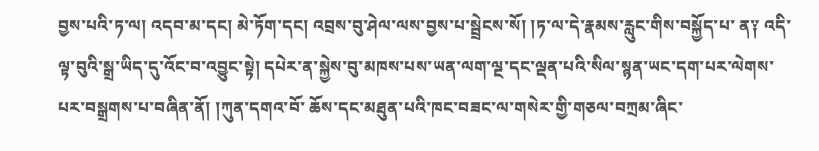བྱས་པའི་ཏ་ལ། འདབ་མ་དང། མེ་ཏོག་དང། འབྲས་བུ་ཤེལ་ལས་བྱས་པ་སྦྲེངས་སོ། །ཏ་ལ་དེ་རྣམས་རླུང་གིས་བསྐྱོད་པ་ ན༑ འདི་ལྟ་བུའི་སྒྲ་ཡིད་དུ་འོང་བ་འབྱུང་སྟེ། དཔེར་ན་སྐྱེས་བུ་མཁས་པས་ཡན་ལག་ལྔ་དང་ལྡན་པའི་སིལ་སྙན་ཡང་དག་པར་ལེགས་པར་བསྒྲགས་པ་བཞིན་ནོ། །ཀུན་དགའ་བོ་ ཆོས་དང་མཐུན་པའི་ཁང་བཟང་ལ་གསེར་གྱི་གཅལ་བཀྲམ་ཞིང་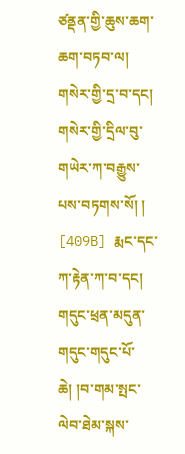ཙནྡན་གྱི་ཆུས་ཆག་ཆག་བཏབ་ལ། གསེར་གྱི་དྲ་བ་དང། གསེར་གྱི་དྲིལ་བུ་གཡེར་ཀ་བརྒྱུས་པས་བཏགས་སོ། ། [409B] རྨང་དང་ཀ་རྟེན་ཀ་བ་དང། གདུང་ཕྲན་མདུན་གདུང་གདུང་པོ་ཆེ། །བ་གམ་སྤང་ལེབ་ཐེམ་སྐས་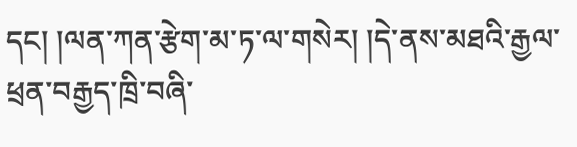དང། །ལན་ཀན་རྩེག་མ་ཏ་ལ་གསེར། །དེ་ནས་མཐའི་རྒྱལ་ཕྲན་བརྒྱད་ཁྲི་བཞི་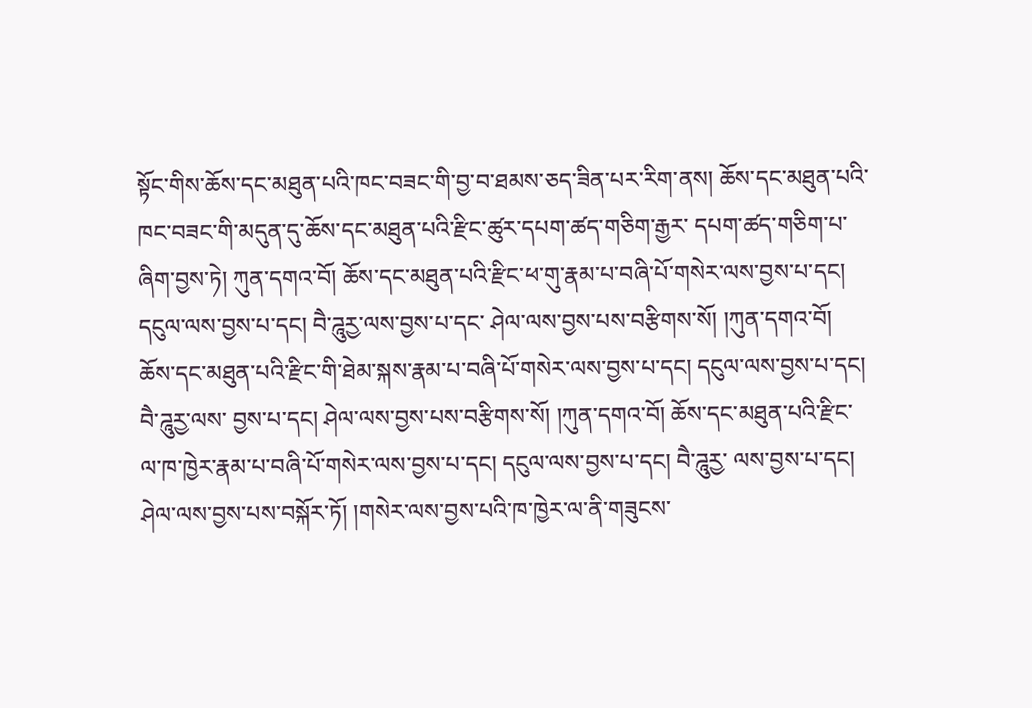སྟོང་གིས་ཆོས་དང་མཐུན་པའི་ཁང་བཟང་གི་བྱ་བ་ཐམས་ཅད་ཟིན་པར་རིག་ནས། ཆོས་དང་མཐུན་པའི་ཁང་བཟང་གི་མདུན་དུ་ཆོས་དང་མཐུན་པའི་རྫིང་ཚུར་དཔག་ཚད་གཅིག་རྒྱར་ དཔག་ཚད་གཅིག་པ་ཞིག་བྱས་ཏེ། ཀུན་དགའ་བོ། ཆོས་དང་མཐུན་པའི་རྫིང་ཕ་གུ་རྣམ་པ་བཞི་པོ་གསེར་ལས་བྱས་པ་དང། དངུལ་ལས་བྱས་པ་དང། བཻ་ཌཱུརྱ་ལས་བྱས་པ་དང་ ཤེལ་ལས་བྱས་པས་བརྩིགས་སོ། །ཀུན་དགའ་བོ། ཆོས་དང་མཐུན་པའི་རྫིང་གི་ཐེམ་སྐས་རྣམ་པ་བཞི་པོ་གསེར་ལས་བྱས་པ་དང། དངུལ་ལས་བྱས་པ་དང། བཻ་ཌཱུརྱ་ལས་ བྱས་པ་དང། ཤེལ་ལས་བྱས་པས་བརྩིགས་སོ། །ཀུན་དགའ་བོ། ཆོས་དང་མཐུན་པའི་རྫིང་ལ་ཁ་ཁྱེར་རྣམ་པ་བཞི་པོ་གསེར་ལས་བྱས་པ་དང། དངུལ་ལས་བྱས་པ་དང། བཻ་ཌཱུརྱ་ ལས་བྱས་པ་དང། ཤེལ་ལས་བྱས་པས་བསྐོར་ཏོ། །གསེར་ལས་བྱས་པའི་ཁ་ཁྱེར་ལ་ནི་གཟུངས་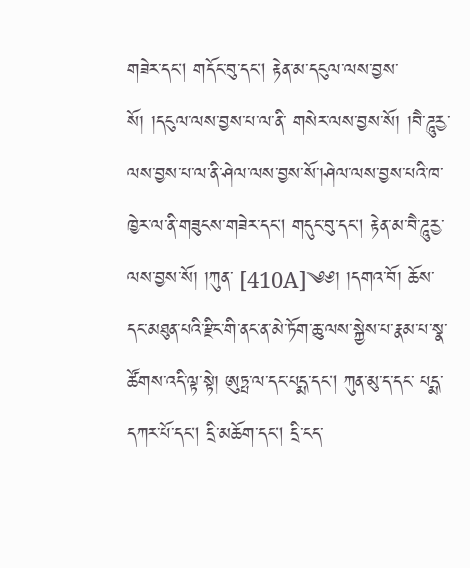གཟེར་དང། གདོང་བུ་དང། རྟེན་མ་དངུལ་ལས་བྱས་སོ། །དངུལ་ལས་བྱས་པ་ལ་ནི་ གསེར་ལས་བྱས་སོ། །བཻ་ཌཱུརྱ་ལས་བྱས་པ་ལ་ནི་ཤེལ་ལས་བྱས་སོ་།ཤེལ་ལས་བྱས་པའི་ཁ་ཁྱེར་ལ་ནི་གཟུངས་གཟེར་དང། གདུང་བུ་དང། རྟེན་མ་བཻ་ཌཱུརྱ་ལས་བྱས་སོ། །ཀུན་ [410A]༄༅། །དགའ་བོ། ཆོས་དང་མཐུན་པའི་རྫིང་གི་ནང་ན་མེ་ཏོག་ཆུ་ལས་སྐྱེས་པ་རྣམ་པ་སྣ་ཚོགས་འདི་ལྟ་སྟེ། ཨུཏྤ་ལ་དང་པདྨ་དང། ཀུན་མུ་ད་དང་ པདྨ་དཀར་པོ་དང། དྲི་མཆོག་དང། དྲི་ངད་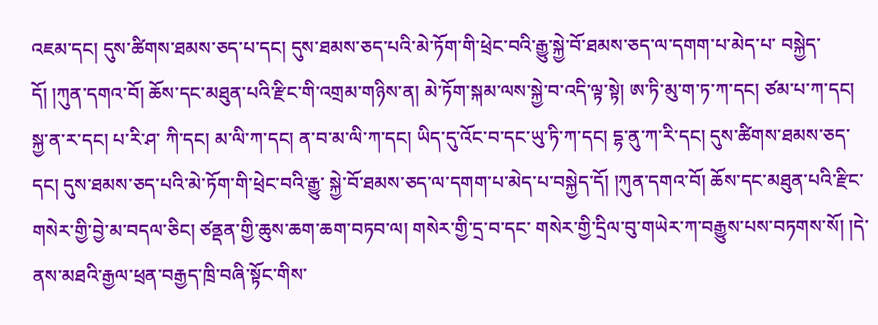འཇམ་དང། དུས་ཚིགས་ཐམས་ཅད་པ་དང། དུས་ཐམས་ཅད་པའི་མེ་ཏོག་གི་ཕྲེང་བའི་རྒྱུ་སྐྱེ་བོ་ཐམས་ཅད་ལ་དགག་པ་མེད་པ་ བསྐྱེད་དོ། །ཀུན་དགའ་བོ། ཆོས་དང་མཐུན་པའི་རྫིང་གི་འགྲམ་གཉིས་ན། མེ་ཏོག་སྐམ་ལས་སྐྱེ་བ་འདི་ལྟ་སྟེ། ཨ་ཏི་མུ་ག་ཏ་ཀ་དང། ཙམ་པ་ཀ་དང། སྐྱ་ན་ར་དང། པ་རི་ཤ་ ཀི་དང། མ་ལི་ཀ་དང། ན་བ་མ་ལི་ཀ་དང། ཡིད་དུ་འོང་བ་དང་ཡུ་ཏི་ཀ་དང། དྷ་ནུ་ཀ་རི་དང། དུས་ཚིགས་ཐམས་ཅད་དང། དུས་ཐམས་ཅད་པའི་མེ་ཏོག་གི་ཕྲེང་བའི་རྒྱུ་ སྐྱེ་བོ་ཐམས་ཅད་ལ་དགག་པ་མེད་པ་བསྐྱེད་དོ། །ཀུན་དགའ་བོ། ཆོས་དང་མཐུན་པའི་རྫིང་གསེར་གྱི་བྱེ་མ་བདལ་ཅིང། ཙནྡན་གྱི་ཆུས་ཆག་ཆག་བཏབ་ལ། གསེར་གྱི་དྲ་བ་དང་ གསེར་གྱི་དྲིལ་བུ་གཡེར་ཀ་བརྒྱུས་པས་བཏགས་སོ། །དེ་ནས་མཐའི་རྒྱལ་ཕྲན་བརྒྱད་ཁྲི་བཞི་སྟོང་གིས་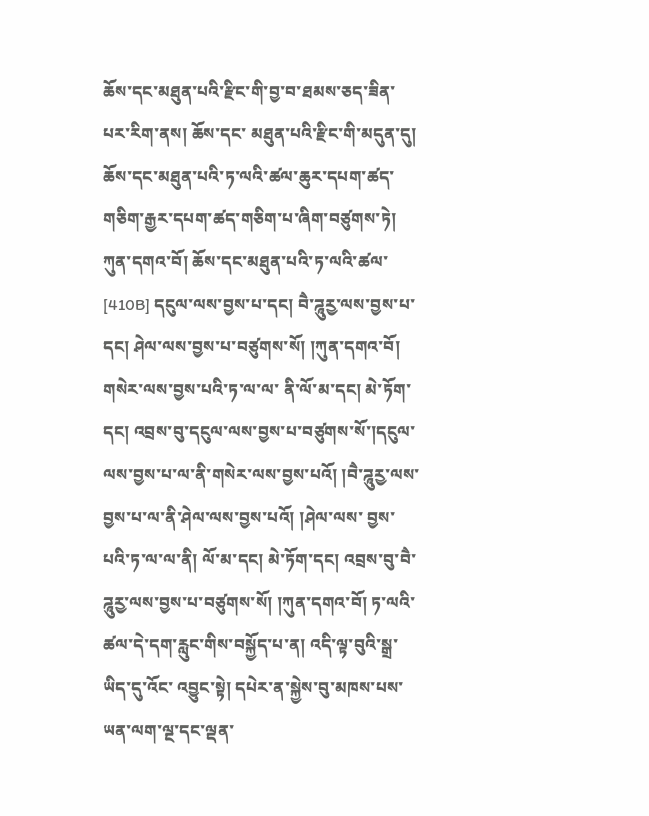ཆོས་དང་མཐུན་པའི་རྫིང་གི་བྱ་བ་ཐམས་ཅད་ཟིན་པར་རིག་ནས། ཆོས་དང་ མཐུན་པའི་རྫིང་གི་མདུན་དུ། ཆོས་དང་མཐུན་པའི་ཏ་ལའི་ཚལ་ཆུར་དཔག་ཚད་གཅིག་རྒྱར་དཔག་ཚད་གཅིག་པ་ཞིག་བཙུགས་ཏེ། ཀུན་དགའ་བོ། ཆོས་དང་མཐུན་པའི་ཏ་ལའི་ཚལ་ [410B] དངུལ་ལས་བྱས་པ་དང། བཻ་ཌཱུརྱ་ལས་བྱས་པ་དང། ཤེལ་ལས་བྱས་པ་བཙུགས་སོ། །ཀུན་དགའ་བོ། གསེར་ལས་བྱས་པའི་ཏ་ལ་ལ་ ནི་ལོ་མ་དང། མེ་ཏོག་དང། འབྲས་བུ་དངུལ་ལས་བྱས་པ་བཙུགས་སོ་།དངུལ་ལས་བྱས་པ་ལ་ནི་གསེར་ལས་བྱས་པའོ། །བཻ་ཌཱུརྱ་ལས་བྱས་པ་ལ་ནི་ཤེལ་ལས་བྱས་པའོ། །ཤེལ་ལས་ བྱས་པའི་ཏ་ལ་ལ་ནི། ལོ་མ་དང། མེ་ཏོག་དང། འབྲས་བུ་བཻ་ཌཱུརྱ་ལས་བྱས་པ་བཙུགས་སོ། །ཀུན་དགའ་བོ། ཏ་ལའི་ཚལ་དེ་དག་རླུང་གིས་བསྐྱོད་པ་ན། འདི་ལྟ་བུའི་སྒྲ་ཡིད་དུ་འོང་ འབྱུང་སྟེ། དཔེར་ན་སྐྱེས་བུ་མཁས་པས་ཡན་ལག་ལྔ་དང་ལྡན་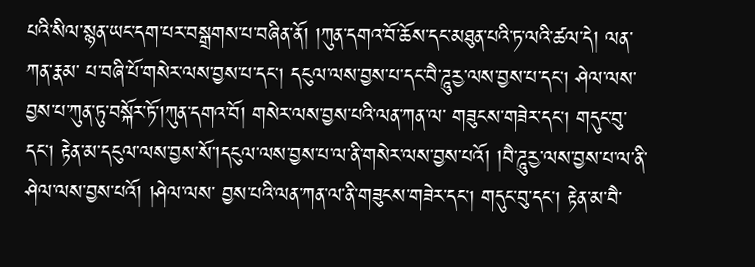པའི་སིལ་སྙན་ཡང་དག་པར་བསྒྲགས་པ་བཞིན་ནོ། །ཀུན་དགའ་བོ་ཆོས་དང་མཐུན་པའི་ཏ་ལའི་ཚལ་དེ། ལན་ཀན་རྣམ་ པ་བཞི་པོ་གསེར་ལས་བྱས་པ་དང། དངུལ་ལས་བྱས་པ་དང་བཻ་ཌཱུརྱ་ལས་བྱས་པ་དང། ཤེལ་ལས་བྱས་པ་ཀུན་ཏུ་བསྐོར་ཏོ་།ཀུན་དགའ་བོ། གསེར་ལས་བྱས་པའི་ལན་ཀན་ལ་ གཟུངས་གཟེར་དང། གདུང་བུ་དང། རྟེན་མ་དངུལ་ལས་བྱས་སོ་།དངུལ་ལས་བྱས་པ་ལ་ནི་གསེར་ལས་བྱས་པའོ། །བཻ་ཌཱུརྱ་ལས་བྱས་པ་ལ་ནི་ཤེལ་ལས་བྱས་པའོ། །ཤེལ་ལས་ བྱས་པའི་ལན་ཀན་ལ་ནི་གཟུངས་གཟེར་དང། གདུང་བུ་དང། རྟེན་མ་བཻ་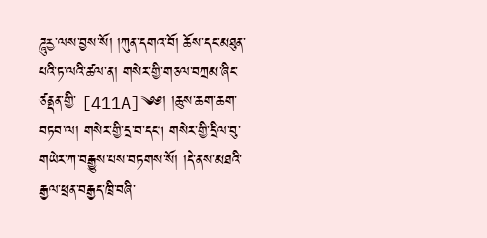ཌཱུརྱ་ལས་བྱས་སོ། །ཀུན་དགའ་བོ། ཆོས་དང་མཐུན་པའི་ཏ་ལའི་ཚལ་ན། གསེར་གྱི་གཅལ་བཀྲམ་ཞིང་ཙནྡན་གྱི་ [411A]༄༅། །ཆུས་ཆག་ཆག་བཏབ་ལ། གསེར་གྱི་དྲ་བ་དང། གསེར་གྱི་དྲིལ་བུ་གཡེར་ཀ་བརྒྱུས་པས་བཏགས་སོ། །དེ་ནས་མཐའི་རྒྱལ་ཕྲན་བརྒྱད་ཁྲི་བཞི་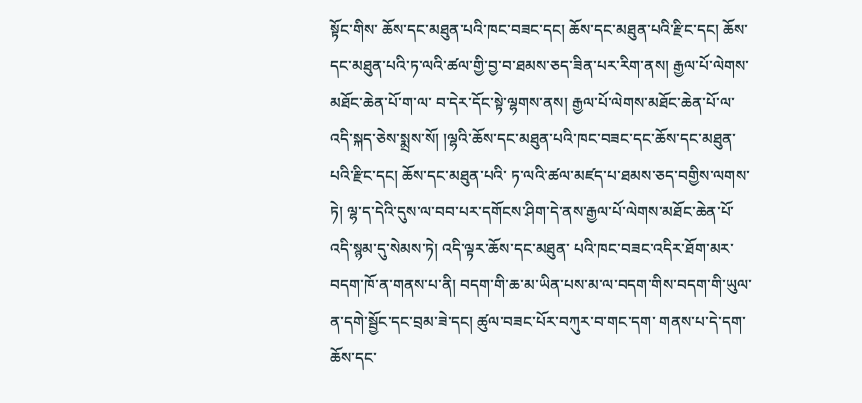སྟོང་གིས་ ཆོས་དང་མཐུན་པའི་ཁང་བཟང་དང། ཆོས་དང་མཐུན་པའི་རྫིང་དང། ཆོས་དང་མཐུན་པའི་ཏ་ལའི་ཚལ་གྱི་བྱ་བ་ཐམས་ཅད་ཟིན་པར་རིག་ནས། རྒྱལ་པོ་ལེགས་མཐོང་ཆེན་པོ་ག་ལ་ བ་དེར་དོང་སྟེ་ལྷགས་ནས། རྒྱལ་པོ་ལེགས་མཐོང་ཆེན་པོ་ལ་འདི་སྐད་ཅེས་སྨྲས་སོ། །ལྷའི་ཆོས་དང་མཐུན་པའི་ཁང་བཟང་དང་ཆོས་དང་མཐུན་པའི་རྫིང་དང། ཆོས་དང་མཐུན་པའི་ ཏ་ལའི་ཚལ་མཛད་པ་ཐམས་ཅད་བགྱིས་ལགས་ཏེ། ལྷ་ད་དེའི་དུས་ལ་བབ་པར་དགོངས་ཤིག་དེ་ནས་རྒྱལ་པོ་ལེགས་མཐོང་ཆེན་པོ་འདི་སྙམ་དུ་སེམས་ཏེ། འདི་ལྟར་ཆོས་དང་མཐུན་ པའི་ཁང་བཟང་འདིར་ཐོག་མར་བདག་ཁོ་ན་གནས་པ་ནི། བདག་གི་ཆ་མ་ཡིན་པས་མ་ལ་བདག་གིས་བདག་གི་ཡུལ་ན་དགེ་སྦྱོང་དང་བྲམ་ཟེ་དང། ཚུལ་བཟང་པོར་བཀུར་བ་གང་དག་ གནས་པ་དེ་དག་ཆོས་དང་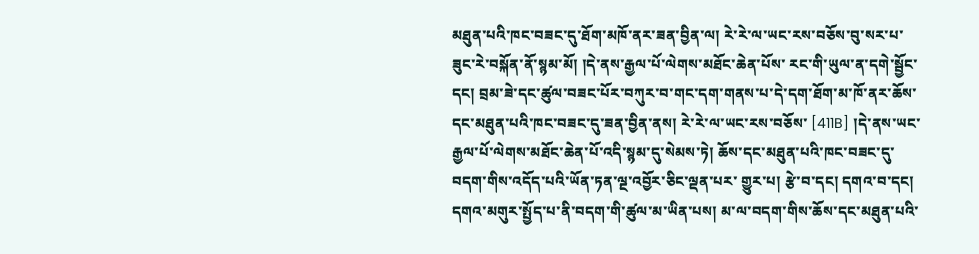མཐུན་པའི་ཁང་བཟང་དུ་ཐོག་མཁོ་ནར་ཟན་བྱིན་ལ། རེ་རེ་ལ་ཡང་རས་བཅོས་བུ་སར་པ་ཟུང་རེ་བསྐོན་ནོ་སྙམ་མོ། །དེ་ནས་རྒྱལ་པོ་ལེགས་མཐོང་ཆེན་པོས་ རང་གི་ཡུལ་ན་དགེ་སྦྱོང་དང། བྲམ་ཟེ་དང་ཚུལ་བཟང་པོར་བཀུར་བ་གང་དག་གནས་པ་དེ་དག་ཐོག་མ་ཁོ་ནར་ཆོས་དང་མཐུན་པའི་ཁང་བཟང་དུ་ཟན་བྱིན་ནས། རེ་རེ་ལ་ཡང་རས་བཅོས་ [411B] །དེ་ནས་ཡང་རྒྱལ་པོ་ལེགས་མཐོང་ཆེན་པོ་འདི་སྙམ་དུ་སེམས་ཏེ། ཆོས་དང་མཐུན་པའི་ཁང་བཟང་དུ་བདག་གིས་འདོད་པའི་ཡོན་ཏན་ལྔ་འབྱོར་ཅིང་ལྡན་པར་ གྱུར་པ། རྩེ་བ་དང། དགའ་བ་དང། དགའ་མགུར་སྤྱོད་པ་ནི་བདག་གི་ཚུལ་མ་ཡིན་པས། མ་ལ་བདག་གིས་ཆོས་དང་མཐུན་པའི་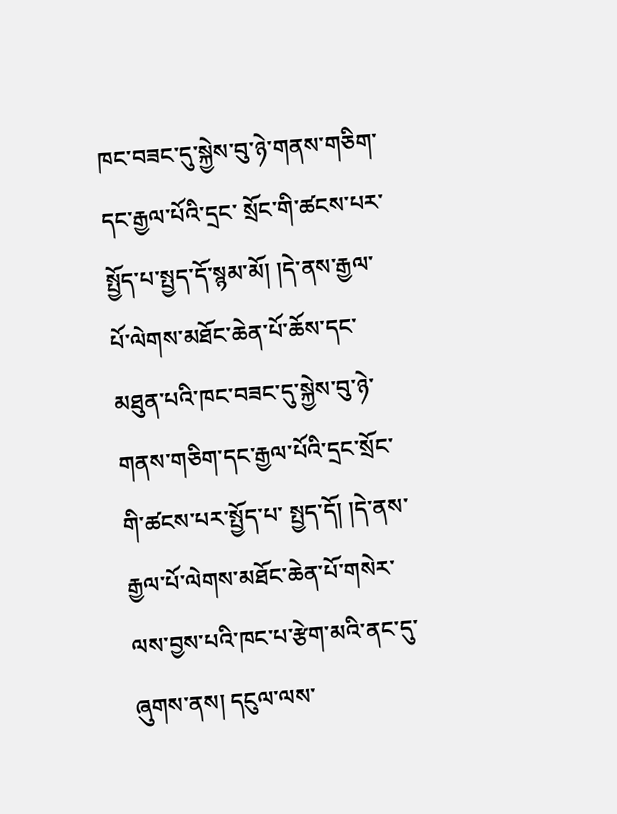ཁང་བཟང་དུ་སྐྱེས་བུ་ཉེ་གནས་གཅིག་དང་རྒྱལ་པོའི་དྲང་ སྲོང་གི་ཚངས་པར་སྤྱོད་པ་སྤྱད་དོ་སྙམ་མོ། །དེ་ནས་རྒྱལ་པོ་ལེགས་མཐོང་ཆེན་པོ་ཆོས་དང་མཐུན་པའི་ཁང་བཟང་དུ་སྐྱེས་བུ་ཉེ་གནས་གཅིག་དང་རྒྱལ་པོའི་དྲང་སྲོང་གི་ཚངས་པར་སྤྱོད་པ་ སྤྱད་དོ། །དེ་ནས་རྒྱལ་པོ་ལེགས་མཐོང་ཆེན་པོ་གསེར་ལས་བྱས་པའི་ཁང་པ་རྩེག་མའི་ནང་དུ་ཞུགས་ནས། དངུལ་ལས་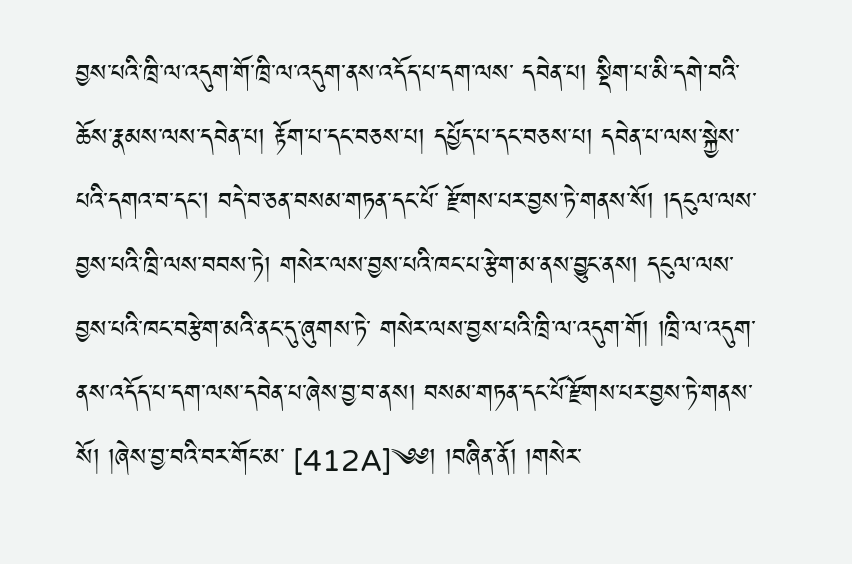བྱས་པའི་ཁྲི་ལ་འདུག་གོ་ཁྲི་ལ་འདུག་ནས་འདོད་པ་དག་ལས་ དབེན་པ། སྡིག་པ་མི་དགེ་བའི་ཆོས་རྣམས་ལས་དབེན་པ། རྟོག་པ་དང་བཅས་པ། དཔྱོད་པ་དང་བཅས་པ། དབེན་པ་ལས་སྐྱེས་པའི་དགའ་བ་དང། བདེ་བ་ཅན་བསམ་གཏན་དང་པོ་ རྫོགས་པར་བྱས་ཏེ་གནས་སོ། །དངུལ་ལས་བྱས་པའི་ཁྲི་ལས་བབས་ཏེ། གསེར་ལས་བྱས་པའི་ཁང་པ་རྩེག་མ་ནས་བྱུང་ནས། དངུལ་ལས་བྱས་པའི་ཁང་བརྩེག་མའི་ནང་དུ་ཞུགས་ཏེ་ གསེར་ལས་བྱས་པའི་ཁྲི་ལ་འདུག་གོ། །ཁྲི་ལ་འདུག་ནས་འདོད་པ་དག་ལས་དབེན་པ་ཞེས་བྱ་བ་ནས། བསམ་གཏན་དང་པོ་རྫོགས་པར་བྱས་ཏེ་གནས་སོ། །ཞེས་བྱ་བའི་བར་གོང་མ་ [412A]༄༅། །བཞིན་ནོ། །གསེར་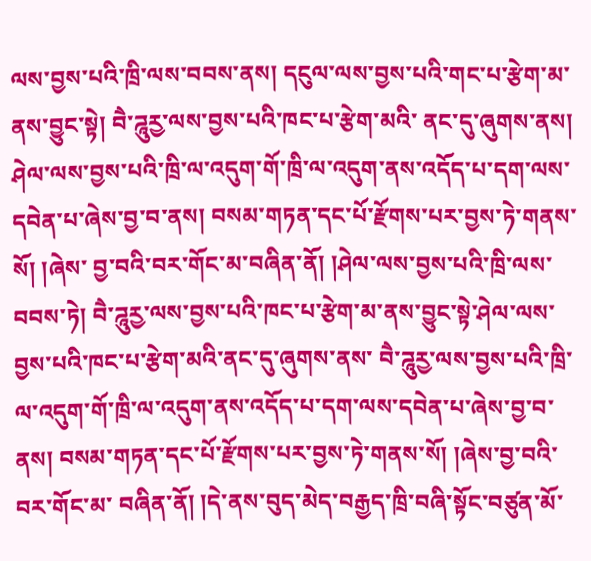ལས་བྱས་པའི་ཁྲི་ལས་བབས་ནས། དངུལ་ལས་བྱས་པའི་གང་པ་རྩེག་མ་ནས་བྱུང་སྟེ། བཻ་ཌཱུརྱ་ལས་བྱས་པའི་ཁང་པ་རྩེག་མའི་ ནང་དུ་ཞུགས་ནས། ཤེལ་ལས་བྱས་པའི་ཁྲི་ལ་འདུག་གོ་ཁྲི་ལ་འདུག་ནས་འདོད་པ་དག་ལས་དབེན་པ་ཞེས་བྱ་བ་ནས། བསམ་གཏན་དང་པོ་རྫོགས་པར་བྱས་ཏེ་གནས་སོ། །ཞེས་ བྱ་བའི་བར་གོང་མ་བཞིན་ནོ། །ཤེལ་ལས་བྱས་པའི་ཁྲི་ལས་བབས་ཏེ། བཻ་ཌཱུརྱ་ལས་བྱས་པའི་ཁང་པ་རྩེག་མ་ནས་བྱུང་སྟེ་ཤེལ་ལས་བྱས་པའི་ཁང་པ་རྩེག་མའི་ནང་དུ་ཞུགས་ནས་ བཻ་ཌཱུརྱ་ལས་བྱས་པའི་ཁྲི་ལ་འདུག་གོ་ཁྲི་ལ་འདུག་ནས་འདོད་པ་དག་ལས་དབེན་པ་ཞེས་བྱ་བ་ནས། བསམ་གཏན་དང་པོ་རྫོགས་པར་བྱས་ཏེ་གནས་སོ། །ཞེས་བྱ་བའི་བར་གོང་མ་ བཞིན་ནོ། །དེ་ནས་བུད་མེད་བརྒྱད་ཁྲི་བཞི་སྟོང་བཙུན་མོ་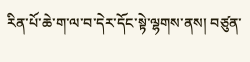རིན་པོ་ཆེ་ག་ལ་བ་དེར་དོང་སྟེ་ལྷགས་ནས། བཙུན་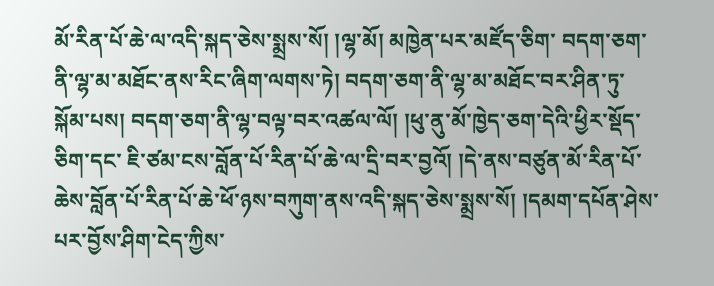མོ་རིན་པོ་ཆེ་ལ་འདི་སྐད་ཅེས་སྨྲས་སོ། །ལྷ་མོ། མཁྱེན་པར་མཛོད་ཅིག་ བདག་ཅག་ནི་ལྷ་མ་མཐོང་ནས་རིང་ཞིག་ལགས་ཏེ། བདག་ཅག་ནི་ལྷ་མ་མཐོང་བར་ཤིན་ཏུ་སྐོམ་པས། བདག་ཅག་ནི་ལྷ་བལྟ་བར་འཚལ་ལོ། །ཕུ་ནུ་མོ་ཁྱེད་ཅག་དེའི་ཕྱིར་སྡོད་ཅིག་དང་ ཇི་ཙམ་ངས་བློན་པོ་རིན་པོ་ཆེ་ལ་དྲི་བར་བྱའོ། །དེ་ནས་བཙུན་མོ་རིན་པོ་ཆེས་བློན་པོ་རིན་པོ་ཆེ་ཕོ་ཉས་བཀུག་ནས་འདི་སྐད་ཅེས་སྨྲས་སོ། །དམག་དཔོན་ཤེས་པར་བྱོས་ཤིག་ངེད་ཀྱིས་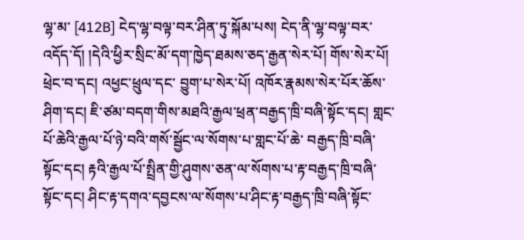ལྷ་མ་ [412B] ངེད་ལྷ་བལྟ་བར་ཤིན་ཏུ་སྐོམ་པས། ངེད་ནི་ལྷ་བལྟ་བར་འདོད་དོ། །དེའི་ཕྱིར་སྲིང་མོ་དག་ཁྱེད་ཐམས་ཅད་རྒྱན་སེར་པོ། གོས་སེར་པོ། ཕྲེང་བ་དང། འཕྱང་ཕྲུལ་དང་ བྱུག་པ་སེར་པོ། འཁོར་རྣམས་སེར་པོར་ཆོས་ཤིག་དང། ཇི་ཙམ་བདག་གིས་མཐའི་རྒྱལ་ཕྲན་བརྒྱད་ཁྲི་བཞི་སྟོང་དང། གླང་པོ་ཆེའི་རྒྱལ་པོ་ཉེ་བའི་གསོ་སྦྱོང་ལ་སོགས་པ་གླང་པོ་ཆེ་ བརྒྱད་ཁྲི་བཞི་སྟོང་དང། རྟའི་རྒྱལ་པོ་སྤྲིན་གྱི་ཤུགས་ཅན་ལ་སོགས་པ་རྟ་བརྒྱད་ཁྲི་བཞི་སྟོང་དང། ཤིང་རྟ་དགའ་དབྱངས་ལ་སོགས་པ་ཤིང་རྟ་བརྒྱད་ཁྲི་བཞི་སྟོང་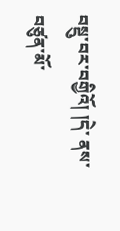བསྡུ་བར་བགྱིའོ། །དེ་ ནས་བཙུན་མོ་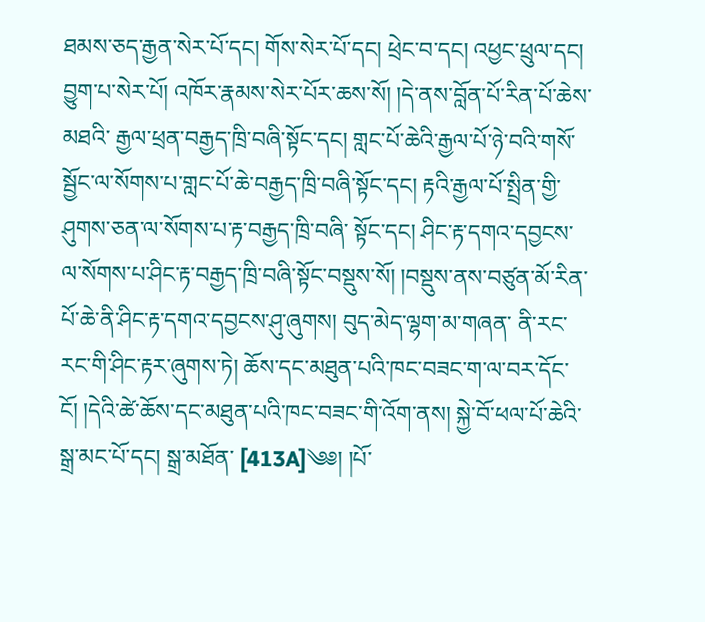ཐམས་ཅད་རྒྱན་སེར་པོ་དང། གོས་སེར་པོ་དང། ཕྲེང་བ་དང། འཕྱང་ཕྲུལ་དང། བྱུག་པ་སེར་པོ། འཁོར་རྣམས་སེར་པོར་ཆས་སོ། །དེ་ནས་བློན་པོ་རིན་པོ་ཆེས་མཐའི་ རྒྱལ་ཕྲན་བརྒྱད་ཁྲི་བཞི་སྟོང་དང། གླང་པོ་ཆེའི་རྒྱལ་པོ་ཉེ་བའི་གསོ་སྦྱོང་ལ་སོགས་པ་གླང་པོ་ཆེ་བརྒྱད་ཁྲི་བཞི་སྟོང་དང། རྟའི་རྒྱལ་པོ་སྤྲིན་གྱི་ཤུགས་ཅན་ལ་སོགས་པ་རྟ་བརྒྱད་ཁྲི་བཞི་ སྟོང་དང། ཤིང་རྟ་དགའ་དབྱངས་ལ་སོགས་པ་ཤིང་རྟ་བརྒྱད་ཁྲི་བཞི་སྟོང་བསྡུས་སོ། །བསྡུས་ནས་བཙུན་མོ་རིན་པོ་ཆེ་ནི་ཤིང་རྟ་དགའ་དབྱངས་ཤུ་ཞུགས། བུད་མེད་ལྷག་མ་གཞན་ ནི་རང་རང་གི་ཤིང་རྟར་ཞུགས་ཏེ། ཆོས་དང་མཐུན་པའི་ཁང་བཟང་ག་ལ་བར་དོང་ངོ། །དེའི་ཚེ་ཆོས་དང་མཐུན་པའི་ཁང་བཟང་གི་འོག་ནས། སྐྱེ་བོ་ཕལ་པོ་ཆེའི་སྒྲ་མང་པོ་དང། སྒྲ་མཐོན་ [413A]༄༅། །པོ་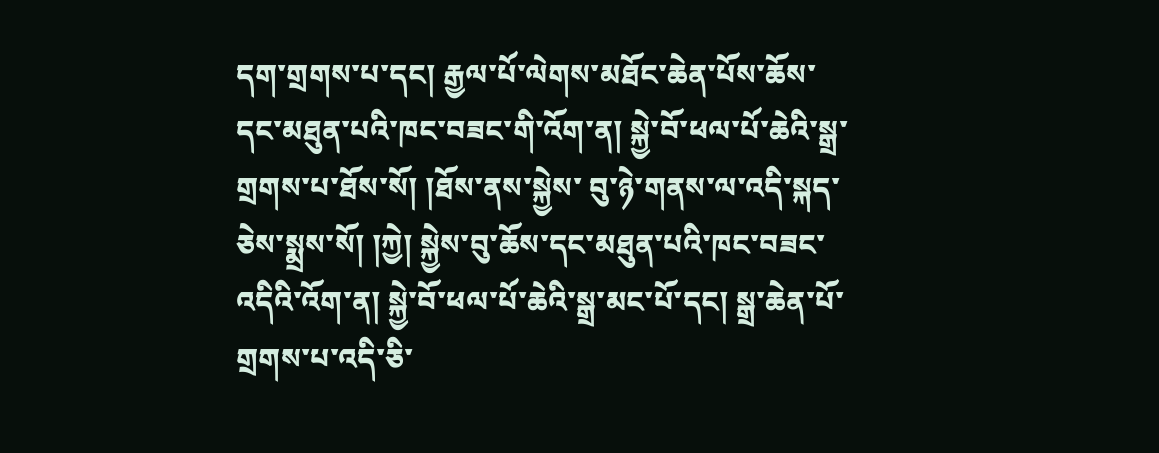དག་གྲགས་པ་དང། རྒྱལ་པོ་ལེགས་མཐོང་ཆེན་པོས་ཆོས་དང་མཐུན་པའི་ཁང་བཟང་གི་འོག་ན། སྐྱེ་བོ་ཕལ་པོ་ཆེའི་སྒྲ་གྲགས་པ་ཐོས་སོ། །ཐོས་ནས་སྐྱེས་ བུ་ཉེ་གནས་ལ་འདི་སྐད་ཅེས་སྨྲས་སོ། །ཀྱེ། སྐྱེས་བུ་ཆོས་དང་མཐུན་པའི་ཁང་བཟང་འདིའི་འོག་ན། སྐྱེ་བོ་ཕལ་པོ་ཆེའི་སྒྲ་མང་པོ་དང། སྒྲ་ཆེན་པོ་གྲགས་པ་འདི་ཅི་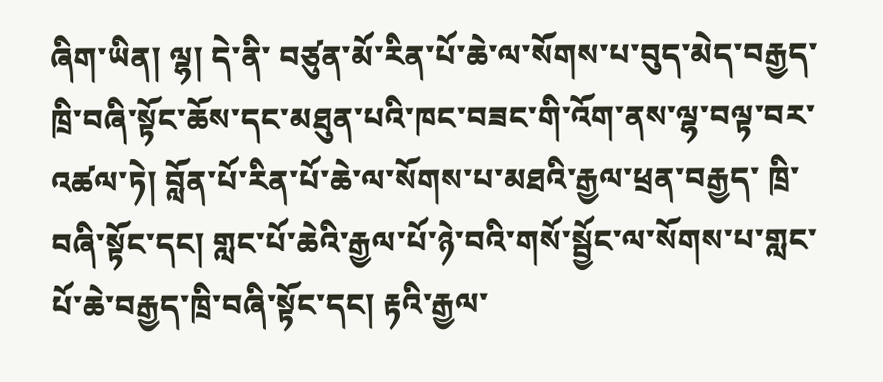ཞིག་ཡིན། ལྷ། དེ་ནི་ བཙུན་མོ་རིན་པོ་ཆེ་ལ་སོགས་པ་བུད་མེད་བརྒྱད་ཁྲི་བཞི་སྟོང་ཆོས་དང་མཐུན་པའི་ཁང་བཟང་གི་འོག་ནས་ལྷ་བལྟ་བར་འཚལ་ཏེ། བློན་པོ་རིན་པོ་ཆེ་ལ་སོགས་པ་མཐའི་རྒྱལ་ཕྲན་བརྒྱད་ ཁྲི་བཞི་སྟོང་དང། གླང་པོ་ཆེའི་རྒྱལ་པོ་ཉེ་བའི་གསོ་སྦྱོང་ལ་སོགས་པ་གླང་པོ་ཆེ་བརྒྱད་ཁྲི་བཞི་སྟོང་དང། རྟའི་རྒྱལ་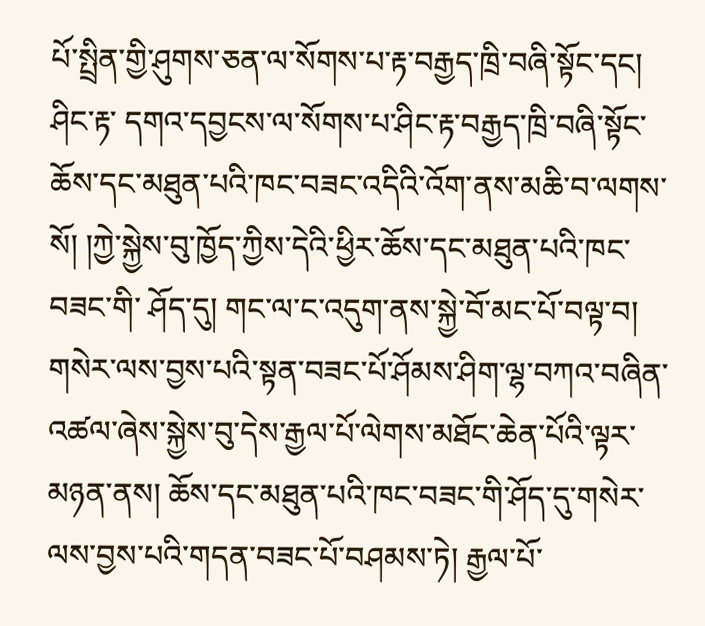པོ་སྤྲིན་གྱི་ཤུགས་ཅན་ལ་སོགས་པ་རྟ་བརྒྱད་ཁྲི་བཞི་སྟོང་དང། ཤིང་རྟ་ དགའ་དབྱངས་ལ་སོགས་པ་ཤིང་རྟ་བརྒྱད་ཁྲི་བཞི་སྟོང་ཆོས་དང་མཐུན་པའི་ཁང་བཟང་འདིའི་འོག་ནས་མཆི་བ་ལགས་སོ། །ཀྱེ་སྐྱེས་བུ་ཁྱོད་ཀྱིས་དེའི་ཕྱིར་ཆོས་དང་མཐུན་པའི་ཁང་བཟང་གི་ ཤོད་དུ། གང་ལ་ང་འདུག་ནས་སྐྱེ་བོ་མང་པོ་བལྟ་བ། གསེར་ལས་བྱས་པའི་སྟན་བཟང་པོ་ཤོམས་ཤིག་ལྷ་བཀའ་བཞིན་འཚལ་ཞེས་སྐྱེས་བུ་དེས་རྒྱལ་པོ་ལེགས་མཐོང་ཆེན་པོའི་ལྟར་ མཉན་ནས། ཆོས་དང་མཐུན་པའི་ཁང་བཟང་གི་ཤོད་དུ་གསེར་ལས་བྱས་པའི་གདན་བཟང་པོ་བཤམས་ཏེ། རྒྱལ་པོ་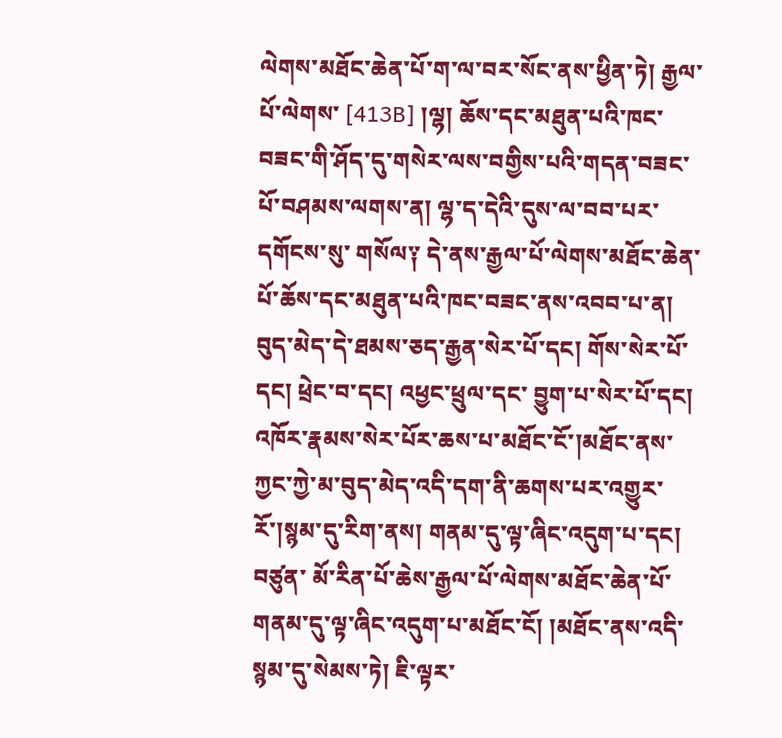ལེགས་མཐོང་ཆེན་པོ་ག་ལ་བར་སོང་ནས་ཕྱིན་ཏེ། རྒྱལ་པོ་ལེགས་ [413B] །ལྷ། ཆོས་དང་མཐུན་པའི་ཁང་བཟང་གི་ཤོད་དུ་གསེར་ལས་བགྱིས་པའི་གདན་བཟང་པོ་བཤམས་ལགས་ན། ལྷ་ད་དེའི་དུས་ལ་བབ་པར་དགོངས་སུ་ གསོལ༑ དེ་ནས་རྒྱལ་པོ་ལེགས་མཐོང་ཆེན་པོ་ཆོས་དང་མཐུན་པའི་ཁང་བཟང་ནས་འབབ་པ་ན། བུད་མེད་དེ་ཐམས་ཅད་རྒྱན་སེར་པོ་དང། གོས་སེར་པོ་དང། ཕྲེང་བ་དང། འཕྱང་ཕྲུལ་དང་ བྱུག་པ་སེར་པོ་དང། འཁོར་རྣམས་སེར་པོར་ཆས་པ་མཐོང་ངོ་།མཐོང་ནས་ཀྱང་ཀྱེ་མ་བུད་མེད་འདི་དག་ནི་ཆགས་པར་འགྱུར་རོ་།སྙམ་དུ་རིག་ནས། གནམ་དུ་ལྟ་ཞིང་འདུག་པ་དང། བཙུན་ མོ་རིན་པོ་ཆེས་རྒྱལ་པོ་ལེགས་མཐོང་ཆེན་པོ་གནམ་དུ་ལྟ་ཞིང་འདུག་པ་མཐོང་ངོ། །མཐོང་ནས་འདི་སྙམ་དུ་སེམས་ཏེ། ཇི་ལྟར་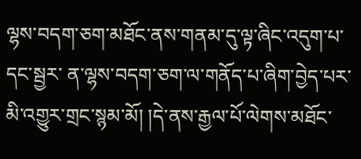ལྷས་བདག་ཅག་མཐོང་ནས་གནམ་དུ་ལྟ་ཞིང་འདུག་པ་དང་སྦྱར་ ན་ལྷས་བདག་ཅག་ལ་གནོད་པ་ཞིག་བྱེད་པར་མི་འགྱུར་གྲང་སྙམ་མོ། །དེ་ནས་རྒྱལ་པོ་ལེགས་མཐོང་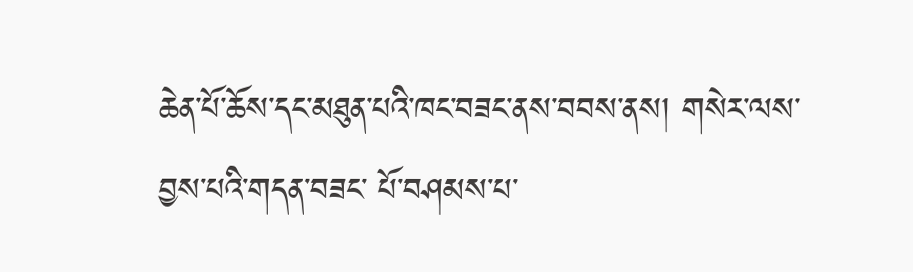ཆེན་པོ་ཆོས་དང་མཐུན་པའི་ཁང་བཟང་ནས་བབས་ནས། གསེར་ལས་བྱས་པའི་གདན་བཟང་ པོ་བཤམས་པ་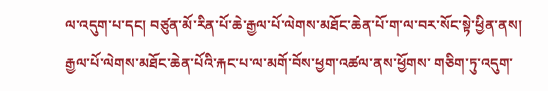ལ་འདུག་པ་དང། བཙུན་མོ་རིན་པོ་ཆེ་རྒྱལ་པོ་ལེགས་མཐོང་ཆེན་པོ་ག་ལ་བར་སོང་སྟེ་ཕྱིན་ནས། རྒྱལ་པོ་ལེགས་མཐོང་ཆེན་པོའི་རྐང་པ་ལ་མགོ་བོས་ཕྱག་འཚལ་ནས་ཕྱོགས་ གཅིག་ཏུ་འདུག་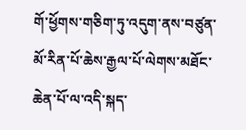གོ་ཕྱོགས་གཅིག་ཏུ་འདུག་ནས་བཙུན་མོ་རིན་པོ་ཆེས་རྒྱལ་པོ་ལེགས་མཐོང་ཆེན་པོ་ལ་འདི་སྐད་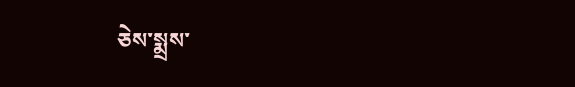ཅེས་སྨྲས་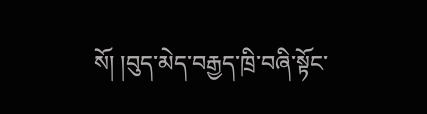སོ། །བུད་མེད་བརྒྱད་ཁྲི་བཞི་སྟོང་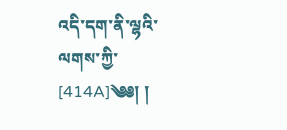འདི་དག་ནི་ལྷའི་ལགས་ཀྱི་ [414A]༄༅། །